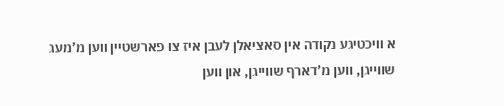א וויכטיגע נקודה אין סאציאלן לעבן איז צו פארשטיין ווען מ’מעג שווייגן, ווען מ’דארף שווייגן, און ווען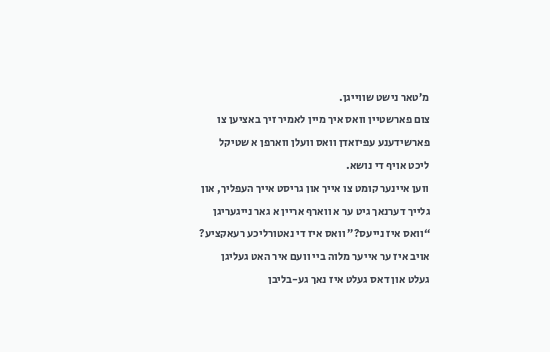מ’טאר נישט שווייגן.
צום פארשטיין וואס איך מיין לאמיר זיך באציען צו פארשידענע עפיזאדן וואס וועלן ווארפן א שטיקל ליכט אויף די נושא.
ווען איינער קומט צו אייך און גריסט אייך העפליך, און גלייך דערנאך גיט ער א ווארף אריין א גאר נייגעריגן “וואס איז נייעס?” וואס איז די נאטורליכע רעאקציע?
אויב איז ער אייער מלוה ביי וועם איר האט געליגן געלט און דאס געלט איז נאך גע-בליבן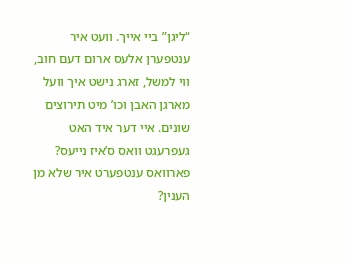“ליגן” ביי אייך. וועט איר ענטפערן אלעס ארום דעם חוב, ווי למשל, זארג נישט איך וועל מארגן האבן וכו’ מיט תירוצים שונים. איי דער איד האט געפרעגט וואס ס’איז נייעס? פארוואס ענטפערט איר שלא מן הענין?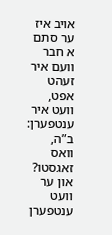אויב איז ער סתם א חבר וועם איר זעהט אפט, וועט איר ענטפערן: ב”ה, וואס זאגסטו? און ער וועט ענטפערן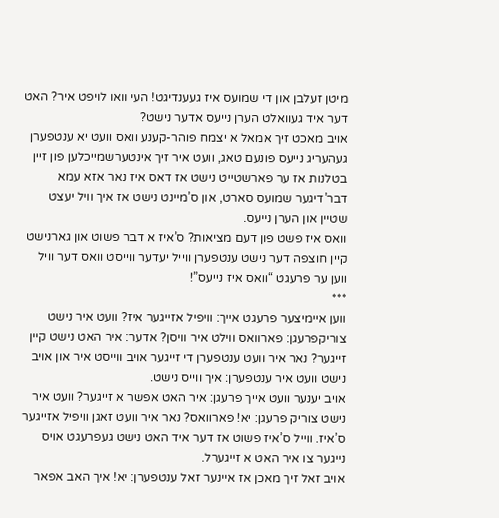מיטן זעלבן און די שמועס איז געענדיגט! העי וואו לויפט איר? האט דער איד געוואלט הערן נייעס אדער נישט?
אויב מאכט זיך אמאל א יצמח פוהר-קענע וואס וועט יא ענטפערן געהעריג נייעס פונעם טאג, וועט איר זיך אינטערשמייכלען פון זיין בטלנות אז ער פארשטייט נישט אז דאס איז נאר אזא עמא דבר’דיגער שמועס סארט, און ס’מיינט נישט אז איך וויל יעצט שטיין און הערן נייעס.
וואס איז פשט פון דעם מציאות? ס’איז א דבר פשוט און גארנישט קיין חוצפה דער נישט ענטפערן ווייל יעדער ווייסט וואס דער וויל ווען ער פרעגט “וואס איז נייעס”!
***
ווען איימיצער פרעגט אייך: וויפיל אזייגער איז? וועט איר נישט צוריקפרעגן: פארוואס ווילט איר וויסן? אדער: איר האט נישט קיין זייגער? נאר איר וועט ענטפערן די זייגער אויב ווייסט איר און אויב נישט וועט איר ענטפערן: איך ווייס נישט.
אויב יענער וועט אייך פרעגן: איר האט אפשר א זייגער? וועט איר נישט צוריק פרעגן: יא! פארוואס? נאר איר וועט זאגן וויפיל אזייגער ס’איז. ווייל ס’איז פשוט אז דער איד האט נישט געפרעגט אויס נייגער צו איר האט א זייגערל.
אויב זאל זיך מאכן אז איינער זאל ענטפערן: יא! איך האב אפאר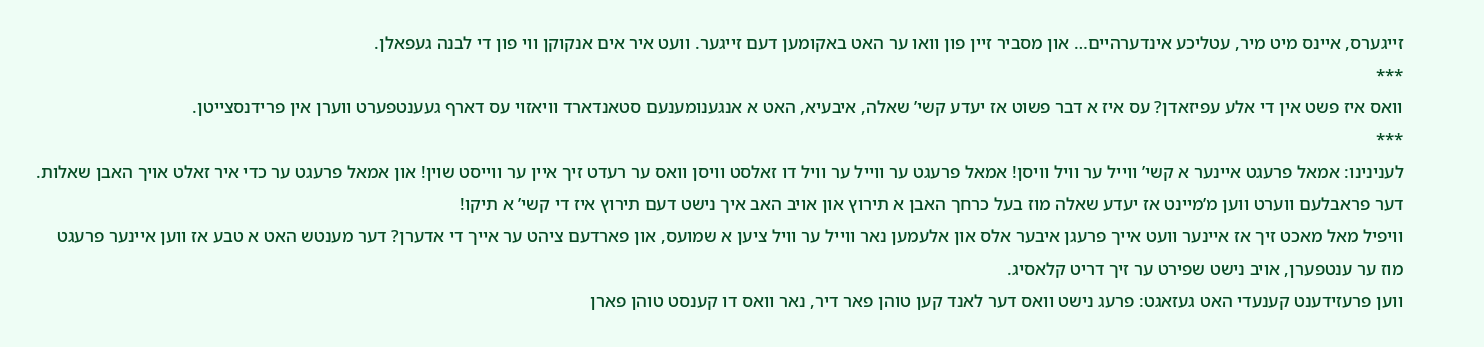זייגערס, איינס מיט מיר, עטליכע אינדערהיים… און מסביר זיין פון וואו ער האט באקומען דעם זייגער. וועט איר אים אנקוקן ווי פון די לבנה געפאלן.
***
וואס איז פשט אין די אלע עפיזאדן? עס איז א דבר פשוט אז יעדע קשי’ שאלה, איבעיא, האט א אנגענומענעם סטאנדארד וויאזוי עס דארף געענטפערט ווערן אין פרידנסצייטן.
***
לענינינו: אמאל פרעגט איינער א קשי’ ווייל ער וויל וויסן! אמאל פרעגט ער ווייל ער וויל דו זאלסט וויסן וואס ער רעדט זיך איין ער ווייסט שוין! און אמאל פרעגט ער כדי איר זאלט אויך האבן שאלות.
דער פראבלעם ווערט ווען מ’מיינט אז יעדע שאלה מוז בעל כרחך האבן א תירוץ און אויב האב איך נישט דעם תירוץ איז די קשי’ א תיקו!
וויפיל מאל מאכט זיך אז איינער וועט אייך פרעגן איבער אלס און אלעמען נאר ווייל ער וויל ציען א שמועס, און פארדעם ציהט ער אייך די אדערן? דער מענטש האט א טבע אז ווען איינער פרעגט מוז ער ענטפערן, אויב נישט שפירט ער זיך דריט קלאסיג.
ווען פרעזידענט קענעדי האט געזאגט: פרעג נישט וואס דער לאנד קען טוהן פאר דיר, נאר וואס דו קענסט טוהן פארן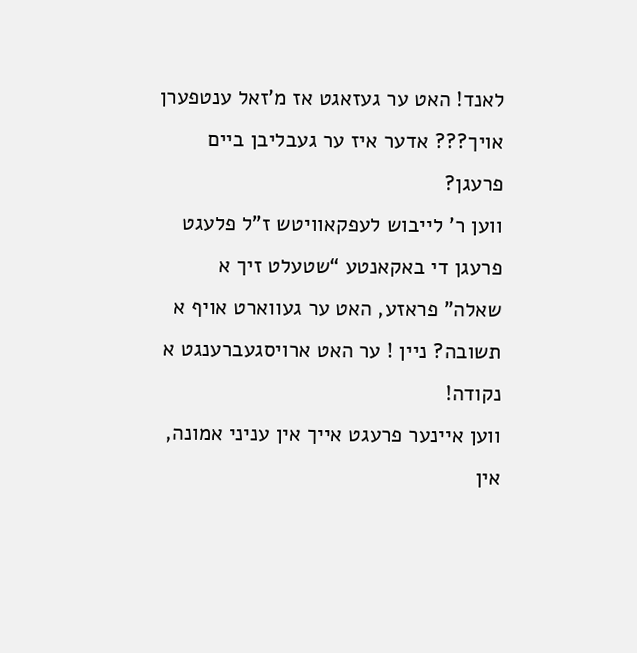לאנד! האט ער געזאגט אז מ’זאל ענטפערן אויך??? אדער איז ער געבליבן ביים פרעגן?
ווען ר’ לייבוש לעפקאוויטש ז”ל פלעגט פרעגן די באקאנטע “שטעלט זיך א שאלה” פראזע, האט ער געווארט אויף א תשובה? ניין ! ער האט ארויסגעברענגט א נקודה!
ווען איינער פרעגט אייך אין עניני אמונה, אין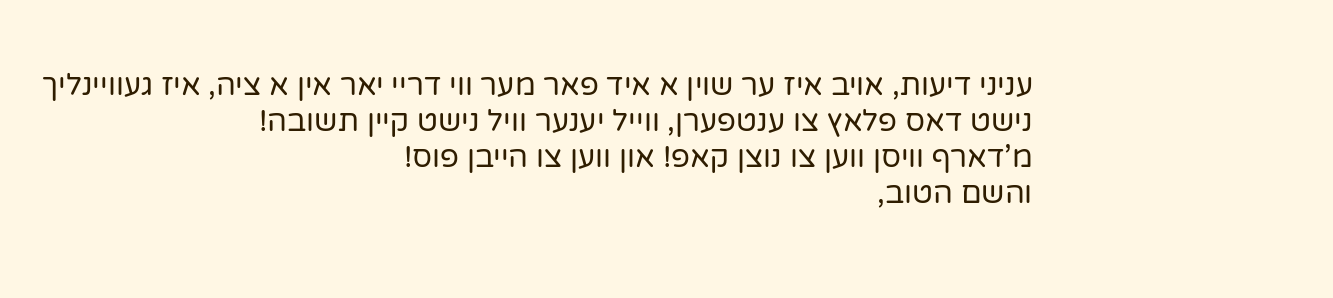עניני דיעות, אויב איז ער שוין א איד פאר מער ווי דריי יאר אין א ציה, איז געוויינליך נישט דאס פלאץ צו ענטפערן, ווייל יענער וויל נישט קיין תשובה!
מ’דארף וויסן ווען צו נוצן קאפ! און ווען צו הייבן פוס!
והשם הטוב,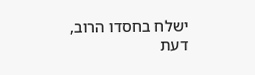ישלח בחסדו הרוב, דעת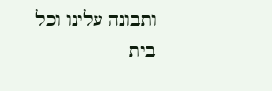ותבונה עלינו וכל בית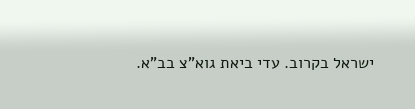ישראל בקרוב. עדי ביאת גוא”צ בב”א.